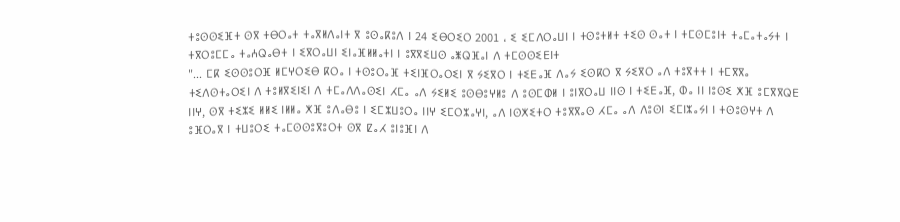ⵜⵓⵙⵙⵉⴼⵜ ⵙⴳ ⵜⴱⵔⴰⵜ ⵜⴰⴳⵍⴷⴰⵏⵜ ⴳ ⵓⵙⴰⴽⵓⴷ ⵏ 24 ⵉⴱⵔⵉⵔ 2001 ، ⵉ ⵉⵎⴷⵔⴰⵡⵏ ⵏ ⵜⵙⵓⵜⵍⵜ ⵜⵉⵙ ⵙⴰⵜ ⵏ ⵜⵎⵙⵎⵓⵏⵜ ⵜⴰⵎⴰⵜⴰⵢⵜ ⵏ ⵜⴳⵔⵓⵎⵎⴰ ⵜⴰⵄⵕⴰⴱⵜ ⵏ ⵉⴳⵔⴰⵡⵏ ⵉⵏⴰⴼⵍⵍⴰⵜⵏ ⵏ ⵓⴳⴳⵉⵡⵙ ⴰⵥⵕⴼⴰⵏ ⴷ ⵜⵎⵙⵙⵉⴹⵏⵜ
"... ⵎⴽ ⵉⵙⵙⵓⵔⴼ ⵍⵎⵖⵔⵉⴱ ⴽⵔⴰ ⵏ ⵜⵙⵓⵔⴰⴼ ⵜⵉⵏⴼⵔⴰⵔⵉⵏ ⴳ ⵢⵉⴳⵔ ⵏ ⵜⵉⴹⴰⴼ ⴷⴰⵢ ⵉⵙⴽⵔ ⴳ ⵢⵉⴳⵔ ⴰⴷ ⵜⵓⴳⵜⵜ ⵏ ⵜⵎⴳⴳⴰ ⵜⵉⴷⵙⵜⴰⵔⵉⵏ ⴷ ⵜⵓⵍⴳⵉⵏⵉⵏ ⴷ ⵜⵎⴰⴷⴷⴰⵙⵉⵏ ⵃⵎⴰ ⴰⴷ ⵢⵉⵍⵉ ⵓⵙⴱⵓⵖⵍⵓ ⴷ ⵓⵙⵎⵀⵍ ⵏ ⵓⵏⴳⵔⴰⵡ ⵏⵏⵙ ⵏ ⵜⵉⴹⴰⴼ, ⵀⴰ ⵏⵏ ⵏⵓⵙⵉ ⵅⴼ ⵓⵎⴳⴳⵕⴹ ⵏⵏⵖ, ⵙⴳ ⵜⵉⵣⵉ ⵍⵍⵉ ⵏⵍⵍⴰ ⵅⴼ ⵓⴷⴰⴱⵓ ⵏ ⵉⵎⵣⵡⵓⵔⴰ ⵏⵏⵖ ⵉⵎⵔⵣⴰⵖⵏ, ⴰⴷ ⵏⵙⵅⵉⵜⵔ ⵜⵓⴳⴳⴰⵙ ⵃⵎⴰ ⴰⴷ ⴷⵓⵙⵏ ⵉⵎⵏⵣⴰⵢⵏ ⵏ ⵜⵙⵓⵙⵖⵜ ⴷ ⵓⴼⵔⴰⴳ ⵏ ⵜⵡⵓⵔⵉ ⵜⴰⵎⵙⵙⵓⴳⵓⵔⵜ ⵙⴳ ⵇⴰⵃ ⵓⵏⵓⴼⵏ ⴷ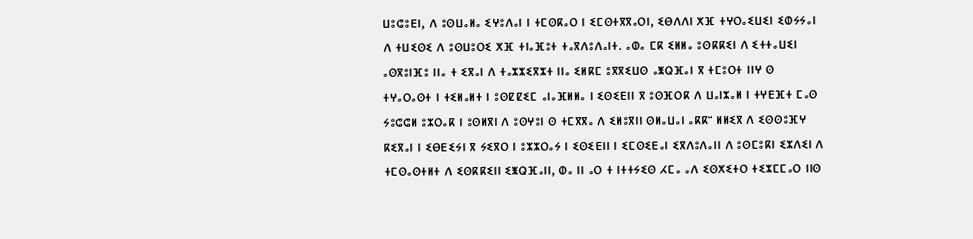ⵡⵓⵛⵓⴹⵏ, ⴷ ⵓⵙⵡⴰⵍⴰ ⵉⵖⵓⴷⴰⵏ ⵏ ⵜⵎⵙⴽⴰⵔ ⵏ ⵉⵎⵙⵜⴳⴳⴰⵔⵏ, ⵉⴱⴷⴷⵏ ⵅⴼ ⵜⵖⵔⴰⵉⵡⵉⵏ ⵉⵀⵢⵢⴰⵏ ⴷ ⵜⵡⵉⵙⵉ ⴷ ⵓⵙⵡⵓⵔⵉ ⵅⴼ ⵜⵏⴰⴼⵓⵜ ⵜⴰⴳⴷⵓⴷⴰⵏⵜ. ⴰⵀⴰ ⵎⴽ ⵉⵍⵍⴰ ⵓⵙⴽⴽⵉⵏ ⴷ ⵉⵜⵜⴰⵡⵉⵏ ⴰⵙⴳⵓⵏⴼⵓ ⵏⵏⴰ ⵜ ⵉⴳⴰⵏ ⴷ ⵜⴰⵣⵣⵉⴳⵣⵜ ⵏⵏⴰ ⵉⵍⴽⵎ ⵓⴳⴳⵉⵡⵙ ⴰⵥⵕⴼⴰⵏ ⴳ ⵜⵎⵓⵔⵜ ⵏⵏⵖ ⵙ ⵜⵖⴰⵔⴰⵙⵜ ⵏ ⵜⵉⵍⴰⵍⵜ ⵏ ⵓⵙⵇⵇⵉⵎ ⴰⵏⴰⴼⵍⵍⴰ ⵏ ⵉⵙⵉⴹⵏⵏ ⴳ ⵓⵙⴼⵔⴽ ⴷ ⵡⴰⵏⵣⴰⵍ ⵏ ⵜⵖⴹⴼⵜ ⵎⴰⵙ ⵢⵓⵛⵛⵍ ⵓⵣⵔⴰⴽ ⵏ ⵓⵙⵍⴳⵏ ⴷ ⵓⵙⵖⵓⵏ ⵙ ⵜⵎⴳⴳⴰ ⴷ ⵉⵍⵓⴳⵏⵏ ⵙⵍⴰⵡⴰⵏ ⴰⴽⴽⵯ ⵍⵍⵉⴳ ⴷ ⵉⵙⵙⵓⴼⵖ ⴽⵉⴳⴰⵏ ⵏ ⵉⴱⴹⵉⵢⵏ ⴳ ⵢⵉⴳⵔ ⵏ ⵓⵣⵣⵔⴰⵢ ⵏ ⵉⵙⵉⴹⵏⵏ ⵏ ⵉⵎⵙⵉⴹⴰⵏ ⵉⴳⴷⵓⴷⴰⵏⵏ ⴷ ⵓⵙⵎⵓⴽⵏ ⵉⵣⴷⵉⵏ ⴷ ⵜⵎⵙⴰⵙⵜⵍⵜ ⴷ ⵉⵙⴽⴽⵉⵏⵏ ⵉⵥⵕⴼⴰⵏⵏ, ⵀⴰ ⵏⵏ ⴰⵔ ⵜ ⵏⵜⵜⵢⵉⵙ ⵃⵎⴰ ⴰⴷ ⵉⵙⵅⵉⵜⵔ ⵜⵉⵣⵎⵎⴰⵔ ⵏⵏⵙ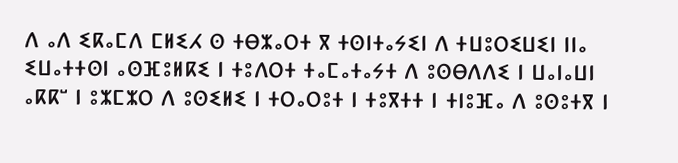ⴷ ⴰⴷ ⵉⴽⴰⵎⴷ ⵎⵍⵉⵃ ⵙ ⵜⴱⵣⴰⵔⵜ ⴳ ⵜⵙⵏⵜⴰⵢⵉⵏ ⴷ ⵜⵡⵓⵔⵉⵡⵉⵏ ⵏⵏⴰ ⵉⵡⴰⵜⵜⵙⵏ ⴰⵙⴼⵓⵍⴽⵉ ⵏ ⵜⵓⴷⵔⵜ ⵜⴰⵎⴰⵜⴰⵢⵜ ⴷ ⵓⵙⴱⴷⴷⵉ ⵏ ⵡⴰⵏⴰⵡⵏ ⴰⴽⴽⵯ ⵏ ⵓⵣⵎⵣⵔ ⴷ ⵓⵙⵉⵍⵉ ⵏ ⵜⵔⴰⵔⵓⵜ ⵏ ⵜⵓⴳⵜⵜ ⵏ ⵜⵏⵓⴼⴰ ⴷ ⵓⵙⵓⵜⴳ ⵏ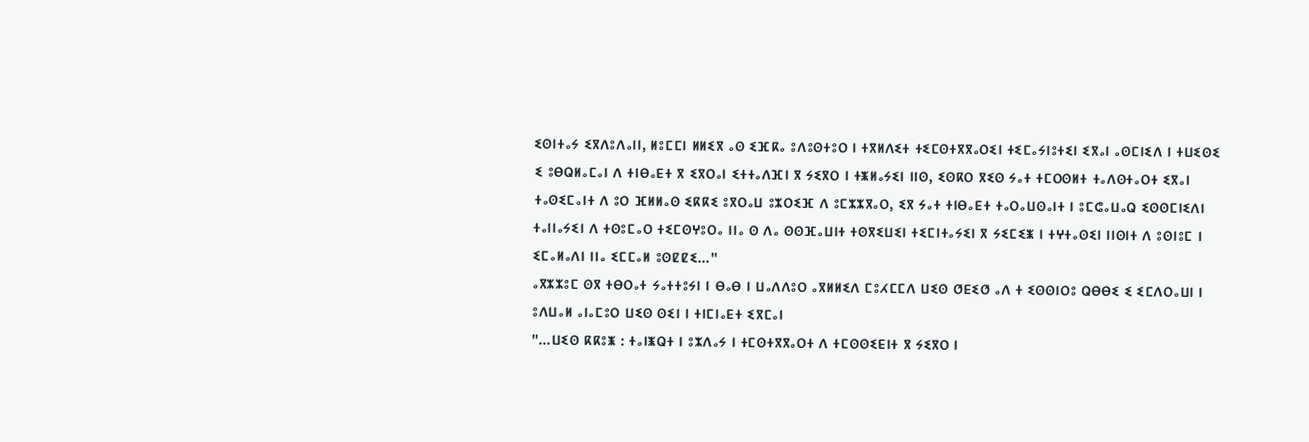ⵉⵙⵏⵜⴰⵢ ⵉⴳⴷⵓⴷⴰⵏⵏ, ⵍⵓⵎⵎⵏ ⵍⵍⵉⴳ ⴰⵙ ⵉⴼⴽⴰ ⵓⴷⵓⵙⵜⵓⵔ ⵏ ⵜⴳⵍⴷⵉⵜ ⵜⵉⵎⵙⵜⴳⴳⴰⵔⵉⵏ ⵜⵉⵎⴰⵢⵏⵓⵜⵉⵏ ⵉⴳⴰⵏ ⴰⵙⵎⵏⵉⴷ ⵏ ⵜⵡⵉⵙⵉ ⵉ ⵓⴱⵕⵍⴰⵎⴰⵏ ⴷ ⵜⵏⴱⴰⴹⵜ ⴳ ⵉⴳⵔⴰⵏ ⵉⵜⵜⴰⴷⴼⵏ ⴳ ⵢⵉⴳⵔ ⵏ ⵜⵥⵍⴰⵢⵉⵏ ⵏⵏⵙ, ⵉⵙⴽⵔ ⴳⵉⵙ ⵢⴰⵜ ⵜⵎⵔⵙⵍⵜ ⵜⴰⴷⵙⵜⴰⵔⵜ ⵉⴳⴰⵏ ⵜⴰⵙⵉⵎⴰⵏⵜ ⴷ ⵓⵔ ⴼⵍⵍⴰⵙ ⵉⴽⴽⵉ ⵓⴳⵔⴰⵡ ⵓⵣⵔⵉⴼ ⴷ ⵓⵎⵣⵣⴳⴰⵔ, ⵉⴳ ⵢⴰⵜ ⵜⵏⴱⴰⴹⵜ ⵜⴰⵔⴰⵡⵙⴰⵏⵜ ⵏ ⵓⵎⵛⴰⵡⴰⵕ ⵉⵙⵙⵎⵏⵉⴷⵏ ⵜⴰⵏⵏⴰⵢⵉⵏ ⴷ ⵜⵙⵓⵎⴰⵔ ⵜⵉⵎⵙⵖⵓⵔⴰ ⵏⵏⴰ ⵙ ⴷⴰ ⵙⵙⴼⴰⵡⵏⵜ ⵜⵙⴳⵉⵡⵉⵏ ⵜⵉⵎⵏⵜⴰⵢⵉⵏ ⴳ ⵢⵉⵎⵉⵥ ⵏ ⵜⵖⵜⴰⵙⵉⵏ ⵏⵏⵙⵏⵜ ⴷ ⵓⵙⵏⵓⵎ ⵏ ⵉⵎⴰⵍⴰⴷⵏ ⵏⵏⴰ ⵉⵎⵎⴰⵍ ⵓⵙⵇⵇⵉ..."
ⴰⴳⵣⵣⵓⵎ ⵙⴳ ⵜⴱⵔⴰⵜ ⵢⴰⵜⵜⵓⵢⵏ ⵏ ⴱⴰⴱ ⵏ ⵡⴰⴷⴷⵓⵔ ⴰⴳⵍⵍⵉⴷ ⵎⵓⵃⵎⵎⴷ ⵡⵉⵙ ⵚⴹⵉⵚ ⴰⴷ ⵜ ⵉⵙⵙⵏⵔⵓ ⵕⴱⴱⵉ ⵉ ⵉⵎⴷⵔⴰⵡⵏ ⵏ ⵓⴷⵡⴰⵍ ⴰⵏⴰⵎⵓⵔ ⵡⵉⵙ ⵙⵉⵏ ⵏ ⵜⵏⵎⵏⴰⴹⵜ ⵉⴳⵎⴰⵏ
"...ⵡⵉⵙ ⴽⴽⵓⵥ : ⵜⴰⵏⵥⵕⵜ ⵏ ⵓⵣⴷⴰⵢ ⵏ ⵜⵎⵙⵜⴳⴳⴰⵔⵜ ⴷ ⵜⵎⵙⵙⵉⴹⵏⵜ ⴳ ⵢⵉⴳⵔ ⵏ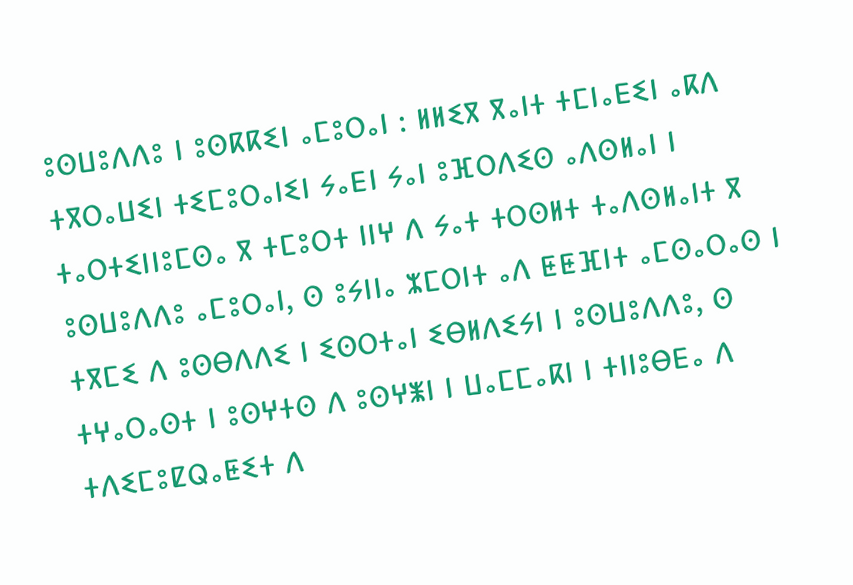ⵓⵙⵡⵓⴷⴷⵓ ⵏ ⵓⵙⴽⴽⵉⵏ ⴰⵎⵓⵔⴰⵏ : ⵍⵍⵉⴳ ⴳⴰⵏⵜ ⵜⵎⵏⴰⴹⵉⵏ ⴰⴽⴷ ⵜⴳⵔⴰⵡⵉⵏ ⵜⵉⵎⵓⵔⴰⵏⵉⵏ ⵢⴰⴹⵏ ⵢⴰⵏ ⵓⴼⵔⴷⵉⵙ ⴰⴷⵙⵍⴰⵏ ⵏ ⵜⴰⵔⵜⵉⵏⵏⵓⵎⵙⴰ ⴳ ⵜⵎⵓⵔⵜ ⵏⵏⵖ ⴷ ⵢⴰⵜ ⵜⵔⵙⵍⵜ ⵜⴰⴷⵙⵍⴰⵏⵜ ⴳ ⵓⵙⵡⵓⴷⴷⵓ ⴰⵎⵓⵔⴰⵏ, ⵙ ⵓⵢⵏⵏⴰ ⵣⵎⵔⵏⵜ ⴰⴷ ⵟⵟⴼⵏⵜ ⴰⵎⵙⴰⵔⴰⵙ ⵏ ⵜⴳⵎⵉ ⴷ ⵓⵙⴱⴷⴷⵉ ⵏ ⵉⵙⵔⵜⴰⵏ ⵉⴱⵍⴷⵉⵢⵏ ⵏ ⵓⵙⵡⵓⴷⴷⵓ, ⵙ ⵜⵖⴰⵔⴰⵙⵜ ⵏ ⵓⵙⵖⵜⵙ ⴷ ⵓⵙⵖⵥⵏ ⵏ ⵡⴰⵎⵎⴰⴽⵏ ⵏ ⵜⵏⵏⵓⴱⴹⴰ ⴷ ⵜⴷⵉⵎⵓⵇⵕⴰⵟⵉⵜ ⴷ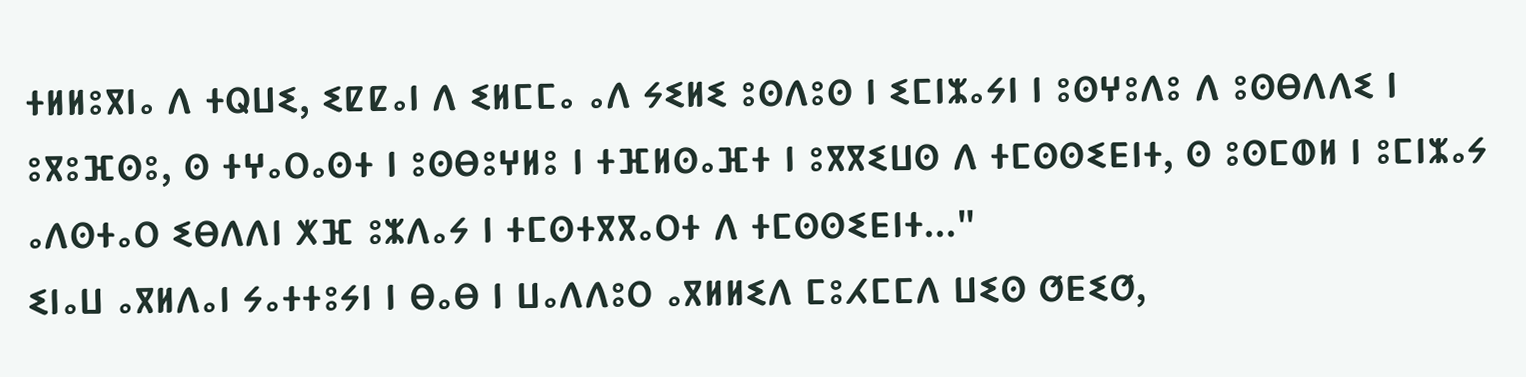ⵜⵍⵍⵓⴳⵏⴰ ⴷ ⵜⵕⵡⵉ, ⵉⵇⵇⴰⵏ ⴷ ⵉⵍⵎⵎⴰ ⴰⴷ ⵢⵉⵍⵉ ⵓⵙⴷⵓⵙ ⵏ ⵉⵎⵏⵣⴰⵢⵏ ⵏ ⵓⵙⵖⵓⴷⵓ ⴷ ⵓⵙⴱⴷⴷⵉ ⵏ ⵓⴳⵓⴼⵙⵓ, ⵙ ⵜⵖⴰⵔⴰⵙⵜ ⵏ ⵓⵙⴱⵓⵖⵍⵓ ⵏ ⵜⴼⵍⵙⴰⴼⵜ ⵏ ⵓⴳⴳⵉⵡⵙ ⴷ ⵜⵎⵙⵙⵉⴹⵏⵜ, ⵙ ⵓⵙⵎⵀⵍ ⵏ ⵓⵎⵏⵣⴰⵢ ⴰⴷⵙⵜⴰⵔ ⵉⴱⴷⴷⵏ ⵅⴼ ⵓⵣⴷⴰⵢ ⵏ ⵜⵎⵙⵜⴳⴳⴰⵔⵜ ⴷ ⵜⵎⵙⵙⵉⴹⵏⵜ..."
ⵉⵏⴰⵡ ⴰⴳⵍⴷⴰⵏ ⵢⴰⵜⵜⵓⵢⵏ ⵏ ⴱⴰⴱ ⵏ ⵡⴰⴷⴷⵓⵔ ⴰⴳⵍⵍⵉⴷ ⵎⵓⵃⵎⵎⴷ ⵡⵉⵙ ⵚⴹⵉⵚ,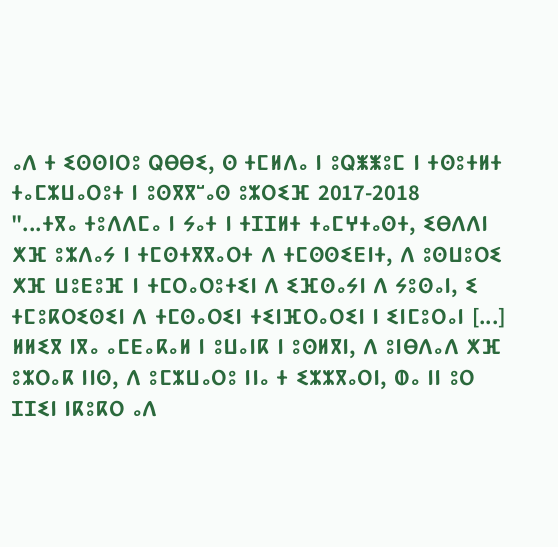ⴰⴷ ⵜ ⵉⵙⵙⵏⵔⵓ ⵕⴱⴱⵉ, ⵙ ⵜⵎⵍⴷⴰ ⵏ ⵓⵕⵥⵥⵓⵎ ⵏ ⵜⵙⵓⵜⵍⵜ ⵜⴰⵎⵣⵡⴰⵔⵓⵜ ⵏ ⵓⵙⴳⴳⵯⴰⵙ ⵓⵣⵔⵉⴼ 2017-2018
"...ⵜⴳⴰ ⵜⵓⴷⴷⵎⴰ ⵏ ⵢⴰⵜ ⵏ ⵜⵊⵊⵍⵜ ⵜⴰⵎⵖⵜⴰⵙⵜ, ⵉⴱⴷⴷⵏ ⵅⴼ ⵓⵣⴷⴰⵢ ⵏ ⵜⵎⵙⵜⴳⴳⴰⵔⵜ ⴷ ⵜⵎⵙⵙⵉⴹⵏⵜ, ⴷ ⵓⵙⵡⵓⵔⵉ ⵅⴼ ⵡⵓⴹⵓⴼ ⵏ ⵜⵎⵔⴰⵔⵓⵜⵉⵏ ⴷ ⵉⴼⵙⴰⵢⵏ ⴷ ⵢⵓⵙⴰⵏ, ⵉ ⵜⵎⵓⴽⵔⵉⵙⵉⵏ ⴷ ⵜⵎⵙⴰⵔⵉⵏ ⵜⵉⵏⴼⵔⴰⵔⵉⵏ ⵏ ⵉⵏⵎⵓⵔⴰⵏ [...] ⵍⵍⵉⴳ ⵏⴳⴰ ⴰⵎⴹⴰⴽⴰⵍ ⵏ ⵓⵡⴰⵏⴽ ⵏ ⵓⵙⵍⴳⵏ, ⴷ ⵓⵏⴱⴷⴰⴷ ⵅⴼ ⵓⵣⵔⴰⴽ ⵏⵏⵙ, ⴷ ⵓⵎⵣⵡⴰⵔⵓ ⵏⵏⴰ ⵜ ⵉⵣⵣⴳⴰⵔⵏ, ⵀⴰ ⵏⵏ ⵓⵔ ⵊⵊⵉⵏ ⵏⴽⵓⴽⵔ ⴰⴷ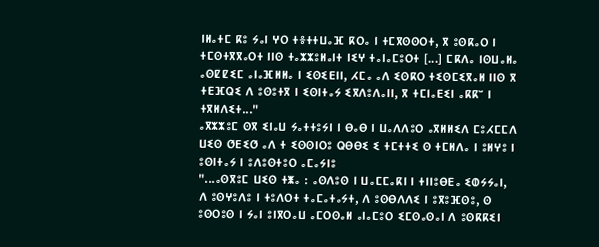ⵏⵍⴰⵜⵎ ⴽⵓ ⵢⴰⵏ ⵖⵔ ⵜⴻⵜⵜⵡⴰⴼ ⴽⵔⴰ ⵏ ⵜⵎⴳⵙⵙⵔⵜ, ⴳ ⵓⵙⴽⴰⵔ ⵏ ⵜⵎⵙⵜⴳⴳⴰⵔⵜ ⵏⵏⵙ ⵜⴰⵣⵣⵓⵍⴰⵏⵜ ⵏⵉⵖ ⵜⴰⵏⴰⵎⵓⵔⵜ [...] ⵎⴽⴷⴰ ⵏⵙⵡⴰⵍⴰ ⴰⵙⵇⵇⵉⵎ ⴰⵏⴰⴼⵍⵍⴰ ⵏ ⵉⵙⵉⴹⵏⵏ, ⵃⵎⴰ ⴰⴷ ⵉⵙⴽⵔ ⵜⵉⵙⵎⵉⴳⴰⵍ ⵏⵏⵙ ⴳ ⵜⴹⴼⵕⵉ ⴷ ⵓⵙⵓⵜⴳ ⵏ ⵉⵙⵏⵜⴰⵢ ⵉⴳⴷⵓⴷⴰⵏⵏ, ⴳ ⵜⵎⵏⴰⴹⵉⵏ ⴰⴽⴽⵯ ⵏ ⵜⴳⵍⴷⵉⵜ..."
ⴰⴳⵣⵣⵓⵎ ⵙⴳ ⵉⵏⴰⵡ ⵢⴰⵜⵜⵓⵢⵏ ⵏ ⴱⴰⴱ ⵏ ⵡⴰⴷⴷⵓⵔ ⴰⴳⵍⵍⵉⴷ ⵎⵓⵃⵎⵎⴷ ⵡⵉⵙ ⵚⴹⵉⵚ ⴰⴷ ⵜ ⵉⵙⵙⵏⵔⵓ ⵕⴱⴱⵉ ⵉ ⵜⵎⵜⵜⵉ ⵙ ⵜⵎⵍⴷⴰ ⵏ ⵓⵍⵖⵓ ⵏ ⵓⵙⵏⵜⴰⵢ ⵏ ⵓⴷⵓⵙⵜⵓⵔ ⴰⵎⴰⵢⵏⵓ
"...ⴰⵙⴳⵓⵎ ⵡⵉⵙ ⵜⵥⴰ : ⴰⵙⴷⵓⵙ ⵏ ⵡⴰⵎⵎⴰⴽⵏ ⵏ ⵜⵏⵏⵓⴱⴹⴰ ⵉⵀⵢⵢⴰⵏ, ⴷ ⵓⵙⵖⵓⴷⵓ ⵏ ⵜⵓⴷⵔⵜ ⵜⴰⵎⴰⵜⴰⵢⵜ, ⴷ ⵓⵙⴱⴷⴷⵉ ⵏ ⵓⴳⵓⴼⵙⵓ, ⵙ ⵓⵙⵔⵓⵙ ⵏ ⵢⴰⵏ ⵓⵏⴳⵔⴰⵡ ⴰⵎⵔⵙⴰⵍ ⴰⵏⴰⵎⵓⵔ ⵉⵎⵙⴰⵙⴰⵏ ⴷ ⵓⵙⴽⴽⵉⵏ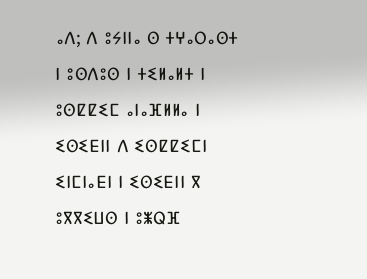ⴰⴷ; ⴷ ⵓⵢⵏⵏⴰ ⵙ ⵜⵖⴰⵔⴰⵙⵜ ⵏ ⵓⵙⴷⵓⵙ ⵏ ⵜⵉⵍⴰⵍⵜ ⵏ ⵓⵙⵇⵇⵉⵎ ⴰⵏⴰⴼⵍⵍⴰ ⵏ ⵉⵙⵉⴹⵏⵏ ⴷ ⵉⵙⵇⵇⵉⵎⵏ ⵉⵏⵎⵏⴰⴹⵏ ⵏ ⵉⵙⵉⴹⵏⵏ ⴳ ⵓⴳⴳⵉⵡⵙ ⵏ ⵓⵥⵕⴼ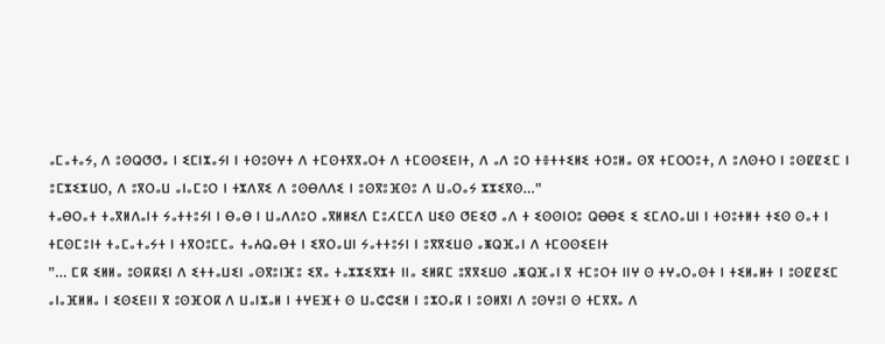ⴰⵎⴰⵜⴰⵢ, ⴷ ⵓⵙⵕⵚⵚⴰ ⵏ ⵉⵎⵏⵣⴰⵢⵏ ⵏ ⵜⵙⵓⵙⵖⵜ ⴷ ⵜⵎⵙⵜⴳⴳⴰⵔⵜ ⴷ ⵜⵎⵙⵙⵉⴹⵏⵜ, ⴷ ⴰⴷ ⵓⵔ ⵜⴻⵜⵜⵉⵍⵉ ⵜⵔⵓⵍⴰ ⵙⴳ ⵜⵎⵔⵔⵓⵜ, ⴷ ⵓⴷⵙⵜⵔ ⵏ ⵓⵙⵇⵇⵉⵎ ⵏ ⵓⵎⵣⵉⵣⵡⵔ, ⴷ ⵓⴳⵔⴰⵡ ⴰⵏⴰⵎⵓⵔ ⵏ ⵜⵣⴷⴳⵉ ⴷ ⵓⵙⴱⴷⴷⵉ ⵏ ⵓⵙⴳⵓⴼⵙⵓ ⴷ ⵡⴰⵔⴰⵢ ⵣⵣⵉⴳⵙ..."
ⵜⴰⴱⵔⴰⵜ ⵜⴰⴳⵍⴷⴰⵏⵜ ⵢⴰⵜⵜⵓⵢⵏ ⵏ ⴱⴰⴱ ⵏ ⵡⴰⴷⴷⵓⵔ ⴰⴳⵍⵍⵉⴷ ⵎⵓⵃⵎⵎⴷ ⵡⵉⵙ ⵚⴹⵉⵚ ⴰⴷ ⵜ ⵉⵙⵙⵏⵔⵓ ⵕⴱⴱⵉ ⵉ ⵉⵎⴷⵔⴰⵡⵏ ⵏ ⵜⵙⵓⵜⵍⵜ ⵜⵉⵙ ⵙⴰⵜ ⵏ ⵜⵎⵙⵎⵓⵏⵜ ⵜⴰⵎⴰⵜⴰⵢⵜ ⵏ ⵜⴳⵔⵓⵎⵎⴰ ⵜⴰⵄⵕⴰⴱⵜ ⵏ ⵉⴳⵔⴰⵡⵏ ⵢⴰⵜⵜⵓⵢⵏ ⵏ ⵓⴳⴳⵉⵡⵙ ⴰⵥⵕⴼⴰⵏ ⴷ ⵜⵎⵙⵙⵉⴹⵏⵜ
"... ⵎⴽ ⵉⵍⵍⴰ ⵓⵙⴽⴽⵉⵏ ⴷ ⵉⵜⵜⴰⵡⵉⵏ ⴰⵙⴳⵓⵏⴼⵓ ⵉⴳⴰ ⵜⴰⵣⵣⵉⴳⵣⵜ ⵏⵏⴰ ⵉⵍⴽⵎ ⵓⴳⴳⵉⵡⵙ ⴰⵥⵕⴼⴰⵏ ⴳ ⵜⵎⵓⵔⵜ ⵏⵏⵖ ⵙ ⵜⵖⴰⵔⴰⵙⵜ ⵏ ⵜⵉⵍⴰⵍⵜ ⵏ ⵓⵙⵇⵇⵉⵎ ⴰⵏⴰⴼⵍⵍⴰ ⵏ ⵉⵙⵉⴹⵏⵏ ⴳ ⵓⵙⴼⵔⴽ ⴷ ⵡⴰⵏⵣⴰⵍ ⵏ ⵜⵖⴹⴼⵜ ⵙ ⵡⴰⵛⵛⵉⵍ ⵏ ⵓⵣⵔⴰⴽ ⵏ ⵓⵙⵍⴳⵏ ⴷ ⵓⵙⵖⵓⵏ ⵙ ⵜⵎⴳⴳⴰ ⴷ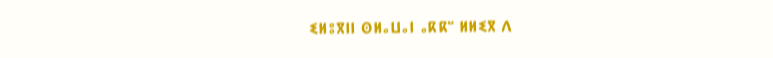ⵉⵍⵓⴳⵏⵏ ⵙⵍⴰⵡⴰⵏ ⴰⴽⴽⵯ ⵍⵍⵉⴳ ⴷ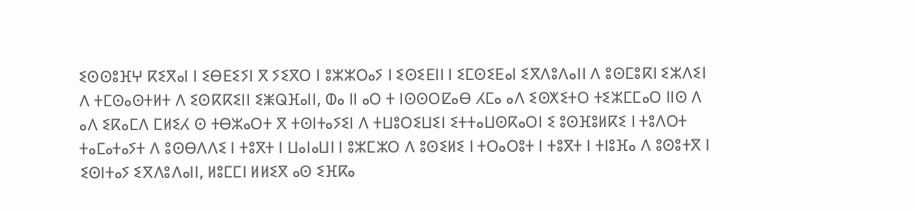ⵉⵙⵙⵓⴼⵖ ⴽⵉⴳⴰⵏ ⵏ ⵉⴱⴹⵉⵢⵏ ⴳ ⵢⵉⴳⵔ ⵏ ⵓⵣⵣⵔⴰⵢ ⵏ ⵉⵙⵉⴹⵏⵏ ⵏ ⵉⵎⵙⵉⴹⴰⵏ ⵉⴳⴷⵓⴷⴰⵏⵏ ⴷ ⵓⵙⵎⵓⴽⵏ ⵉⵣⴷⵉⵏ ⴷ ⵜⵎⵙⴰⵙⵜⵍⵜ ⴷ ⵉⵙⴽⴽⵉⵏⵏ ⵉⵥⵕⴼⴰⵏⵏ, ⵀⴰ ⵏⵏ ⴰⵔ ⵜ ⵏⵙⵙⵔⵇⴰⴱ ⵃⵎⴰ ⴰⴷ ⵉⵙⵅⵉⵜⵔ ⵜⵉⵣⵎⵎⴰⵔ ⵏⵏⵙ ⴷ ⴰⴷ ⵉⴽⴰⵎⴷ ⵎⵍⵉⵃ ⵙ ⵜⴱⵣⴰⵔⵜ ⴳ ⵜⵙⵏⵜⴰⵢⵉⵏ ⴷ ⵜⵡⵓⵔⵉⵡⵉⵏ ⵉⵜⵜⴰⵡⵙⴽⴰⵔⵏ ⵉ ⵓⵙⴼⵓⵍⴽⵉ ⵏ ⵜⵓⴷⵔⵜ ⵜⴰⵎⴰⵜⴰⵢⵜ ⴷ ⵓⵙⴱⴷⴷⵉ ⵏ ⵜⵓⴳⵜ ⵏ ⵡⴰⵏⴰⵡⵏ ⵏ ⵓⵣⵎⵣⵔ ⴷ ⵓⵙⵉⵍⵉ ⵏ ⵜⵔⴰⵔⵓⵜ ⵏ ⵜⵓⴳⵜ ⵏ ⵜⵏⵓⴼⴰ ⴷ ⵓⵙⵓⵜⴳ ⵏ ⵉⵙⵏⵜⴰⵢ ⵉⴳⴷⵓⴷⴰⵏⵏ, ⵍⵓⵎⵎⵏ ⵍⵍⵉⴳ ⴰⵙ ⵉⴼⴽⴰ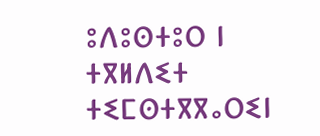ⵓⴷⵓⵙⵜⵓⵔ ⵏ ⵜⴳⵍⴷⵉⵜ ⵜⵉⵎⵙⵜⴳⴳⴰⵔⵉⵏ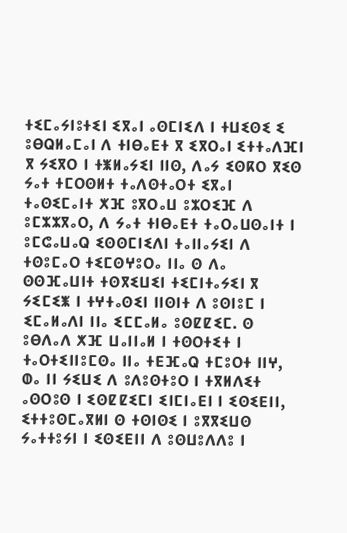ⵜⵉⵎⴰⵢⵏⵓⵜⵉⵏ ⵉⴳⴰⵏ ⴰⵙⵎⵏⵉⴷ ⵏ ⵜⵡⵉⵙⵉ ⵉ ⵓⴱⵕⵍⴰⵎⴰⵏ ⴷ ⵜⵏⴱⴰⴹⵜ ⴳ ⵉⴳⵔⴰⵏ ⵉⵜⵜⴰⴷⴼⵏ ⴳ ⵢⵉⴳⵔ ⵏ ⵜⵥⵍⴰⵢⵉⵏ ⵏⵏⵙ, ⴷⴰⵢ ⵉⵙⴽⵔ ⴳⵉⵙ ⵢⴰⵜ ⵜⵎⵔⵙⵍⵜ ⵜⴰⴷⵙⵜⴰⵔⵜ ⵉⴳⴰⵏ ⵜⴰⵙⵉⵎⴰⵏⵜ ⵅⴼ ⵓⴳⵔⴰⵡ ⵓⵣⵔⵉⴼ ⴷ ⵓⵎⵣⵣⴳⴰⵔ, ⴷ ⵢⴰⵜ ⵜⵏⴱⴰⴹⵜ ⵜⴰⵔⴰⵡⵙⴰⵏⵜ ⵏ ⵓⵎⵛⴰⵡⴰⵕ ⵉⵙⵙⵎⵏⵉⴷⵏ ⵜⴰⵏⵏⴰⵢⵉⵏ ⴷ ⵜⵙⵓⵎⴰⵔ ⵜⵉⵎⵙⵖⵓⵔⴰ ⵏⵏⴰ ⵙ ⴷⴰ ⵙⵙⴼⴰⵡⵏⵜ ⵜⵙⴳⵉⵡⵉⵏ ⵜⵉⵎⵏⵜⴰⵢⵉⵏ ⴳ ⵢⵉⵎⵉⵥ ⵏ ⵜⵖⵜⴰⵙⵉⵏ ⵏⵏⵙⵏⵜ ⴷ ⵓⵙⵏⵓⵎ ⵏ ⵉⵎⴰⵍⴰⴷⵏ ⵏⵏⴰ ⵉⵎⵎⴰⵍⴰ ⵓⵙⵇⵇⵉⵎ. ⵙ ⵓⴱⴷⴰⴷ ⵅⴼ ⵡⴰⵏⵏⴰⵍ ⵏ ⵜⵙⵔⵜⵉⵜ ⵏ ⵜⴰⵔⵜⵉⵏⵏⵓⵎⵙⴰ ⵏⵏⴰ ⵜⴹⴼⴰⵕ ⵜⵎⵓⵔⵜ ⵏⵏⵖ, ⵀⴰ ⵏⵏ ⵢⵉⵡⵉ ⴷ ⵓⴷⵓⵙⵜⵓⵔ ⵏ ⵜⴳⵍⴷⵉⵜ ⴰⵙⵔⵓⵙ ⵏ ⵉⵙⵇⵇⵉⵎⵏ ⵉⵏⵎⵏⴰⴹⵏ ⵏ ⵉⵙⵉⴹⵏⵏ, ⵉⵜⵜⵓⵙⵎⴰⴳⵍⵏ ⵙ ⵜⵙⵏⵙⵉ ⵏ ⵓⴳⴳⵉⵡⵙ ⵢⴰⵜⵜⵓⵢⵏ ⵏ ⵉⵙⵉⴹⵏⵏ ⴷ ⵓⵙⵡⵓⴷⴷⵓ ⵏ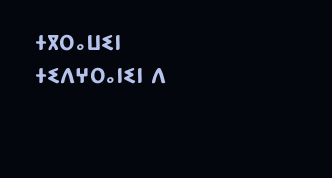ⵜⴳⵔⴰⵡⵉⵏ ⵜⵉⴷⵖⵔⴰⵏⵉⵏ ⴷ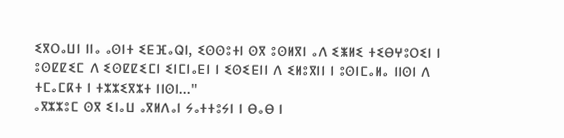ⵉⴳⵔⴰⵡⵏ ⵏⵏⴰ ⴰⵙⵏⵜ ⵉⴹⴼⴰⵕⵏ, ⵉⵙⵙⵓⵜⵏ ⵙⴳ ⵓⵙⵍⴳⵏ ⴰⴷ ⵉⵥⵍⵉ ⵜⵉⴱⵖⵓⵔⵉⵏ ⵏ ⵓⵙⵇⵇⵉⵎ ⴷ ⵉⵙⵇⵇⵉⵎⵏ ⵉⵏⵎⵏⴰⴹⵏ ⵏ ⵉⵙⵉⴹⵏⵏ ⴷ ⵉⵍⵓⴳⵏⵏ ⵏ ⵓⵙⵏⵎⴰⵍⴰ ⵏⵏⵙⵏ ⴷ ⵜⵎⴰⵎⴽⵜ ⵏ ⵜⵣⵣⵉⴳⵣⵜ ⵏⵏⵙⵏ..."
ⴰⴳⵣⵣⵓⵎ ⵙⴳ ⵉⵏⴰⵡ ⴰⴳⵍⴷⴰⵏ ⵢⴰⵜⵜⵓⵢⵏ ⵏ ⴱⴰⴱ ⵏ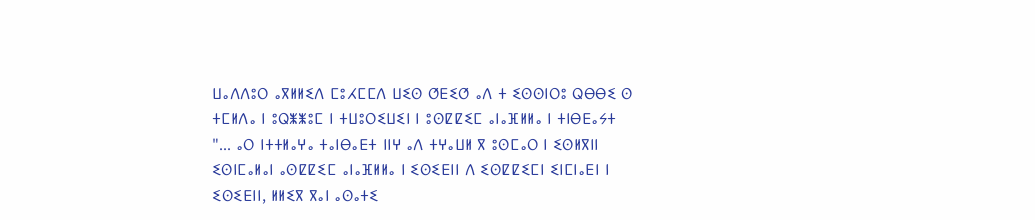ⵡⴰⴷⴷⵓⵔ ⴰⴳⵍⵍⵉⴷ ⵎⵓⵃⵎⵎⴷ ⵡⵉⵙ ⵚⴹⵉⵚ ⴰⴷ ⵜ ⵉⵙⵙⵏⵔⵓ ⵕⴱⴱⵉ ⵙ ⵜⵎⵍⴷⴰ ⵏ ⵓⵕⵥⵥⵓⵎ ⵏ ⵜⵡⵓⵔⵉⵡⵉⵏ ⵏ ⵓⵙⵇⵇⵉⵎ ⴰⵏⴰⴼⵍⵍⴰ ⵏ ⵜⵏⴱⴹⴰⵢⵜ
"... ⴰⵔ ⵏⵜⵜⵍⴰⵖⴰ ⵜⴰⵏⴱⴰⴹⵜ ⵏⵏⵖ ⴰⴷ ⵜⵖⴰⵡⵍ ⴳ ⵓⵙⵎⴰⵔ ⵏ ⵉⵙⵍⴳⵏⵏ ⵉⵙⵏⵎⴰⵍⴰⵏ ⴰⵙⵇⵇⵉⵎ ⴰⵏⴰⴼⵍⵍⴰ ⵏ ⵉⵙⵉⴹⵏⵏ ⴷ ⵉⵙⵇⵇⵉⵎⵏ ⵉⵏⵎⵏⴰⴹⵏ ⵏ ⵉⵙⵉⴹⵏⵏ, ⵍⵍⵉⴳ ⴳⴰⵏ ⴰⵙⴰⵜⵉ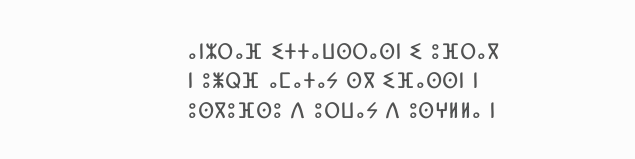ⴰⵏⵣⵔⴰⴼ ⵉⵜⵜⴰⵡⵙⵔⴰⵙⵏ ⵉ ⵓⴼⵔⴰⴳ ⵏ ⵓⵥⵕⴼ ⴰⵎⴰⵜⴰⵢ ⵙⴳ ⵉⴼⴰⵙⵙⵏ ⵏ ⵓⵙⴳⵓⴼⵙⵓ ⴷ ⵓⵔⵡⴰⵢ ⴷ ⵓⵙⵖⵍⵍⴰ ⵏ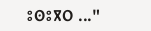ⵓⵙⵓⴳⵔ ..."